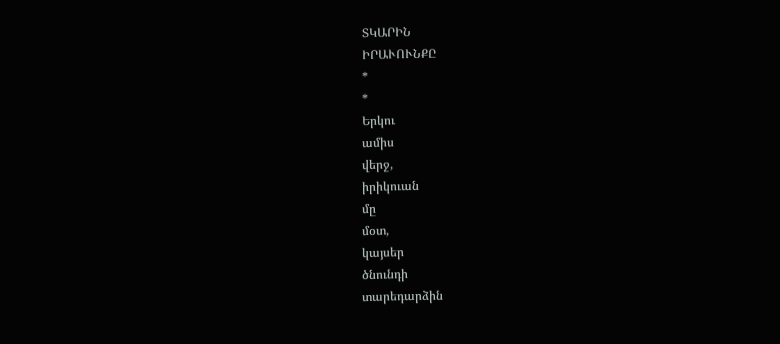ՏԿԱՐԻՆ
ԻՐԱՒՈՒՆՔԸ
*
*
Երկու
ամիս
վերջ,
իրիկուան
մը
մօտ,
կայսեր
ծնունդի
տարեդարձին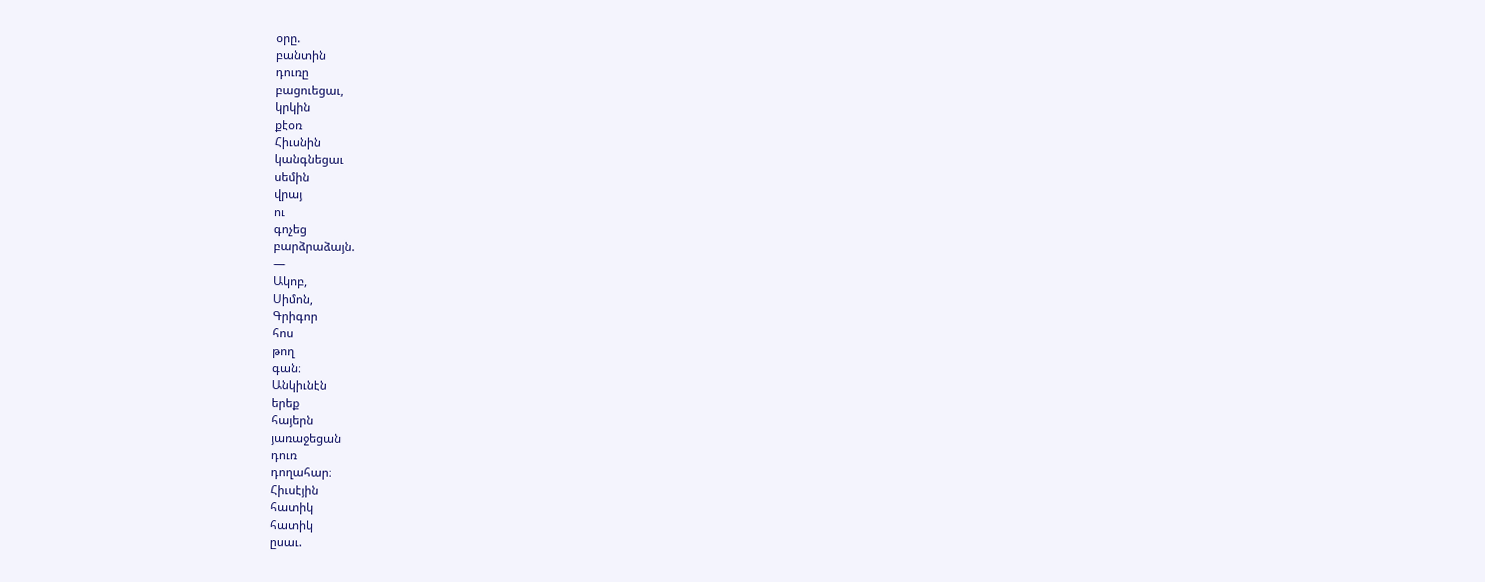օրը.
բանտին
դուռը
բացուեցաւ,
կրկին
քէօռ
Հիւսնին
կանգնեցաւ
սեմին
վրայ
ու
գոչեց
բարձրաձայն.
—
Ակոբ,
Սիմոն,
Գրիգոր
հոս
թող
գան։
Անկիւնէն
երեք
հայերն
յառաջեցան
դուռ
դողահար։
Հիւսէյին
հատիկ
հատիկ
ըսաւ.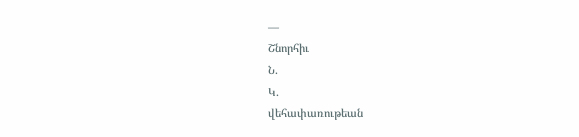—
Շնորհիւ
Ն.
Կ.
վեհափառութեան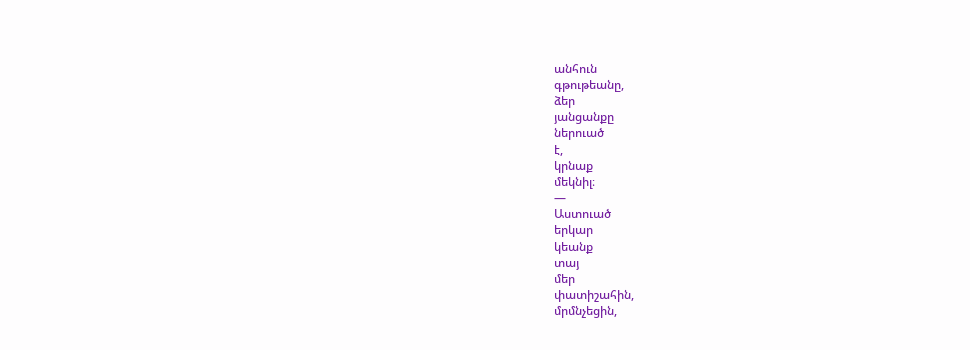անհուն
գթութեանը,
ձեր
յանցանքը
ներուած
է,
կրնաք
մեկնիլ։
—
Աստուած
երկար
կեանք
տայ
մեր
փատիշահին,
մրմնչեցին,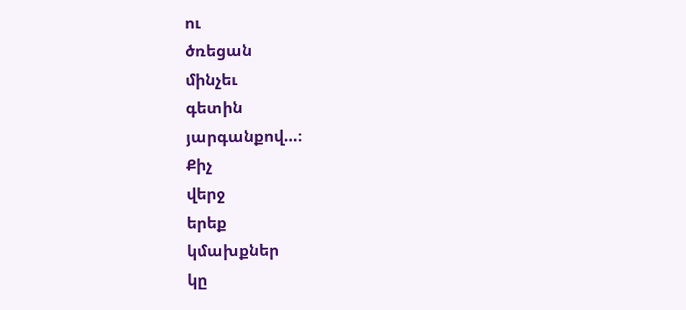ու
ծռեցան
մինչեւ
գետին
յարգանքով…։
Քիչ
վերջ
երեք
կմախքներ
կը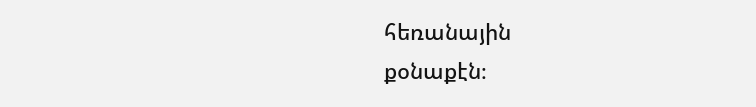հեռանային
քօնաքէն։